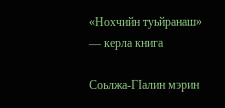«Нохчийн туьйранаш» — керла книга

Соьлжа-ГIалин мэрин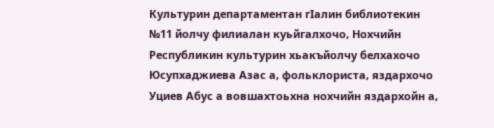Культурин департаментан гIалин библиотекин №11 йолчу филиалан куьйгалхочо, Нохчийн Республикин культурин хьакъйолчу белхахочо Юсупхаджиева Азас а, фольклориста, яздархочо Уциев Абус а вовшахтоьхна нохчийн яздархойн а,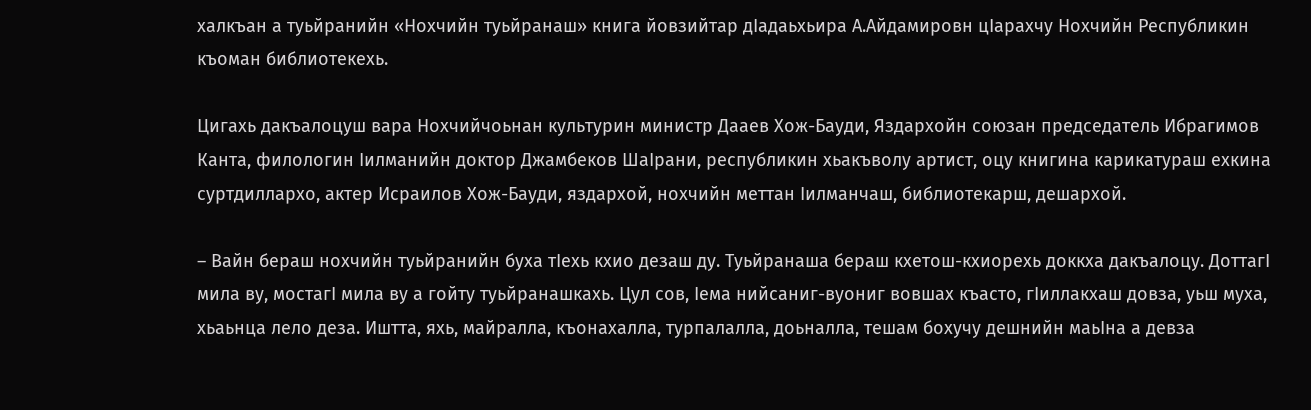халкъан а туьйранийн «Нохчийн туьйранаш» книга йовзийтар дIадаьхьира А.Айдамировн цIарахчу Нохчийн Республикин къоман библиотекехь.

Цигахь дакъалоцуш вара Нохчийчоьнан культурин министр Дааев Хож-Бауди, Яздархойн союзан председатель Ибрагимов Канта, филологин Iилманийн доктор Джамбеков ШаIрани, республикин хьакъволу артист, оцу книгина карикатураш ехкина суртдиллархо, актер Исраилов Хож-Бауди, яздархой, нохчийн меттан Iилманчаш, библиотекарш, дешархой.

– Вайн бераш нохчийн туьйранийн буха тIехь кхио дезаш ду. Туьйранаша бераш кхетош-кхиорехь доккха дакъалоцу. ДоттагI мила ву, мостагI мила ву а гойту туьйранашкахь. Цул сов, Iема нийсаниг-вуониг вовшах къасто, гIиллакхаш довза, уьш муха, хьаьнца лело деза. Иштта, яхь, майралла, къонахалла, турпалалла, доьналла, тешам бохучу дешнийн маьIна а девза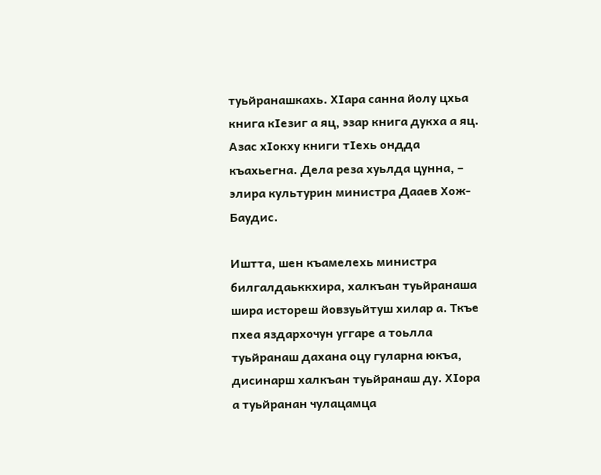туьйранашкахь. ХIара санна йолу цхьа книга кIезиг а яц, эзар книга дукха а яц. Азас хIокху книги тIехь ондда къахьегна. Дела реза хуьлда цунна, – элира культурин министра Дааев Хож-Баудис.

Иштта, шен къамелехь министра билгалдаьккхира, халкъан туьйранаша шира истореш йовзуьйтуш хилар а. Ткъе пхеа яздархочун уггаре а тоьлла туьйранаш дахана оцу гуларна юкъа, дисинарш халкъан туьйранаш ду. ХIора а туьйранан чулацамца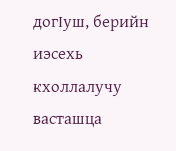догIуш, берийн иэсехь кхоллалучу васташца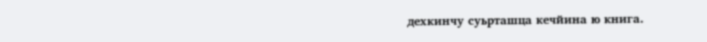дехкинчу суьрташца кечйина ю книга.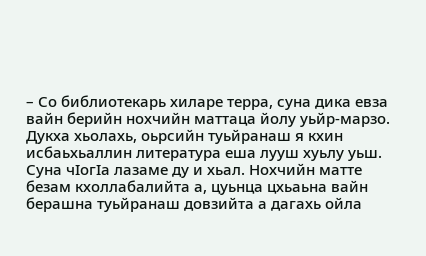– Со библиотекарь хиларе терра, суна дика евза вайн берийн нохчийн маттаца йолу уьйр-марзо. Дукха хьолахь, оьрсийн туьйранаш я кхин исбаьхьаллин литература еша лууш хуьлу уьш. Суна чIогIа лазаме ду и хьал. Нохчийн матте безам кхоллабалийта а, цуьнца цхьаьна вайн берашна туьйранаш довзийта а дагахь ойла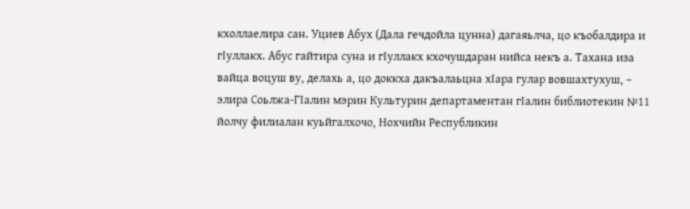кхоллаелира сан. Уциев Абух (Дала гечдойла цунна) дагаяьлча, цо къобалдира и гIуллакх. Абус гайтира суна и гIуллакх кхочушдаран нийса некъ а. Тахана иза вайца воцуш ву, делахь а, цо доккха дакъалаьцна хIара гулар вовшахтухуш, – элира Соьлжа-ГIалин мэрин Культурин департаментан гIалин библиотекин №11 йолчу филиалан куьйгалхочо, Нохчийн Республикин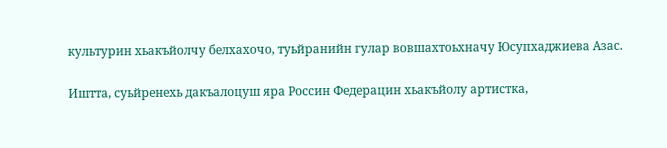культурин хьакъйолчу белхахочо, туьйранийн гулар вовшахтоьхначу Юсупхаджиева Азас.

Иштта, суьйренехь дакъалоцуш яра Россин Федерацин хьакъйолу артистка,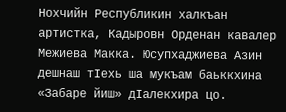Нохчийн Республикин халкъан артистка, Кадыровн Орденан кавалер Межиева Макка. Юсупхаджиева Азин дешнаш тIехь ша мукъам баьккхина «Забаре йиш» дIалекхира цо.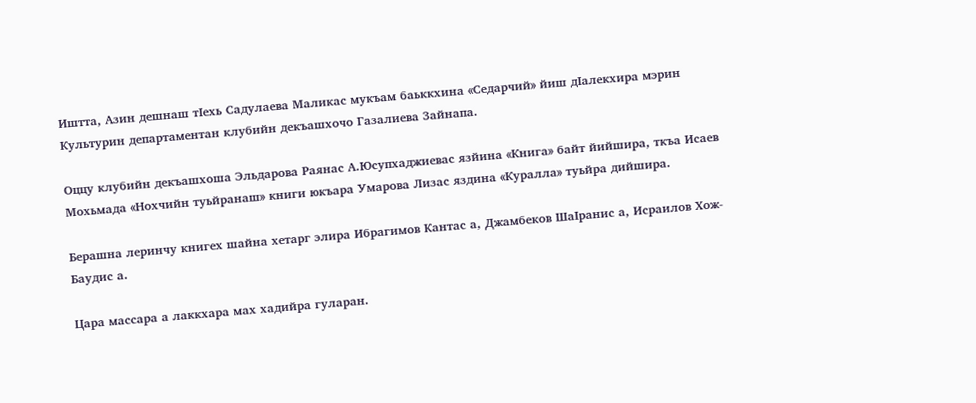Иштта, Азин дешнаш тIехь Садулаева Маликас мукъам баьккхина «Седарчий» йиш дIалекхира мэрин Культурин департаментан клубийн декъашхочо Газалиева Зайнапа.

Оццу клубийн декъашхоша Эльдарова Раянас А.Юсупхаджиевас язйина «Книга» байт йийшира, ткъа Исаев Мохьмада «Нохчийн туьйранаш» книги юкъара Умарова Лизас яздина «Куралла» туьйра дийшира.

Берашна леринчу книгех шайна хетарг элира Ибрагимов Кантас а, Джамбеков ШаIранис а, Исраилов Хож-Баудис а.

Цара массара а лаккхара мах хадийра гуларан.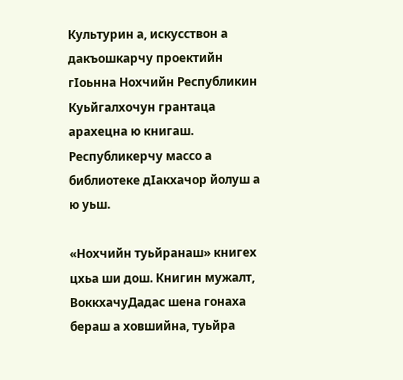Культурин а, искусствон а дакъошкарчу проектийн гIоьнна Нохчийн Республикин Куьйгалхочун грантаца арахецна ю книгаш. Республикерчу массо а библиотеке дIакхачор йолуш а ю уьш.

«Нохчийн туьйранаш» книгех цхьа ши дош. Книгин мужалт, ВоккхачуДадас шена гонаха бераш а ховшийна, туьйра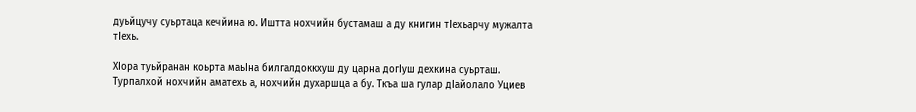дуьйцучу суьртаца кечйина ю. Иштта нохчийн бустамаш а ду книгин тIехьарчу мужалта тIехь.

ХIора туьйранан коьрта маьIна билгалдоккхуш ду царна догIуш дехкина суьрташ. Турпалхой нохчийн аматехь а, нохчийн духаршца а бу. Ткъа ша гулар дIайолало Уциев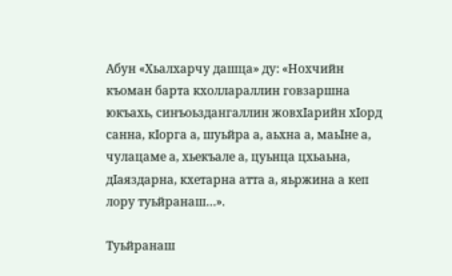Абун «Хьалхарчу дашца» ду: «Нохчийн къоман барта кхоллараллин говзаршна юкъахь, синъоьздангаллин жовхIарийн хIорд санна, кIорга а, шуьйра а, аьхна а, маьIне а, чулацаме а, хьекъале а, цуьнца цхьаьна, дIаяздарна, кхетарна атта а, яьржина а кеп лору туьйранаш…».

Туьйранаш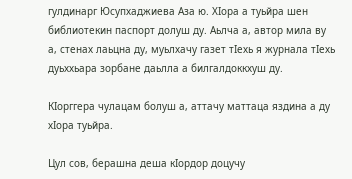гулдинарг Юсупхаджиева Аза ю. ХIора а туьйра шен библиотекин паспорт долуш ду. Аьлча а, автор мила ву а, стенах лаьцна ду, муьлхачу газет тIехь я журнала тIехь дуьххьара зорбане даьлла а билгалдоккхуш ду.

КIорггера чулацам болуш а, аттачу маттаца яздина а ду хIора туьйра.

Цул сов, берашна деша кIордор доцучу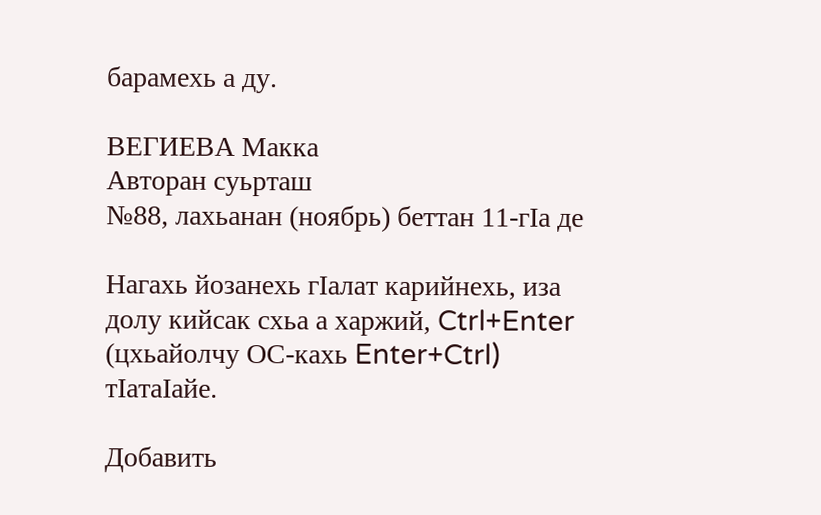барамехь а ду.

ВЕГИЕВА Макка
Авторан суьрташ
№88, лахьанан (ноябрь) беттан 11-гIа де

Нагахь йозанехь гIалат карийнехь, иза долу кийсак схьа а харжий, Ctrl+Enter (цхьайолчу ОС-кахь Enter+Ctrl) тIатаIайе.

Добавить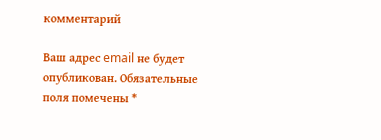комментарий

Ваш адрес email не будет опубликован. Обязательные поля помечены *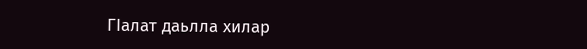ГIалат даьлла хилар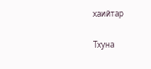хаийтар

Тхуна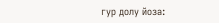гур долу йоза: